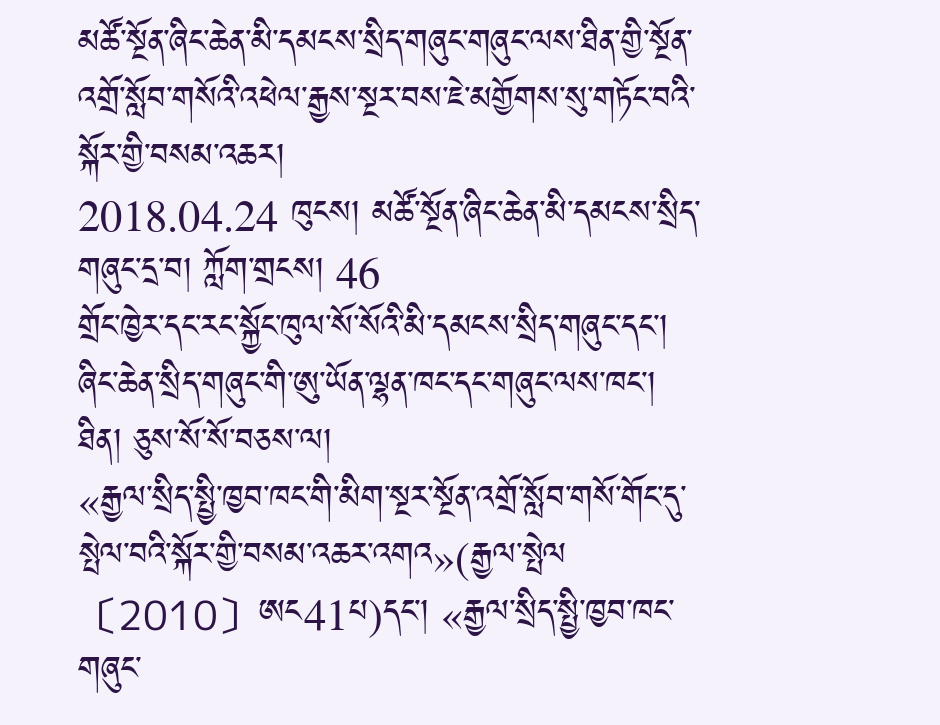མཚོ་སྔོན་ཞིང་ཆེན་མི་དམངས་སྲིད་གཞུང་གཞུང་ལས་ཐིན་གྱི་སྔོན་འགྲོ་སློབ་གསོའི་འཕེལ་རྒྱས་སྔར་བས་ཇེ་མགྱོགས་སུ་གཏོང་བའི་སྐོར་གྱི་བསམ་འཆར།
2018.04.24 ཁུངས། མཚོ་སྔོན་ཞིང་ཆེན་མི་དམངས་སྲིད་གཞུང་དྲ་བ། ཀློག་གྲངས། 46
གྲོང་ཁྱེར་དང་རང་སྐྱོང་ཁུལ་སོ་སོའི་མི་དམངས་སྲིད་གཞུང་དང་། ཞིང་ཆེན་སྲིད་གཞུང་གི་ཨུ་ཡོན་ལྷན་ཁང་དང་གཞུང་ལས་ཁང་། ཐིན། ཅུས་སོ་སོ་བཅས་ལ།
«རྒྱལ་སྲིད་སྤྱི་ཁྱབ་ཁང་གི་མིག་སྔར་སྔོན་འགྲོ་སློབ་གསོ་གོང་དུ་སྤེལ་བའི་སྐོར་གྱི་བསམ་འཆར་འགའ»(རྒྱལ་སྤེལ〔2010〕ཨང41པ)དང་། «རྒྱལ་སྲིད་སྤྱི་ཁྱབ་ཁང་གཞུང་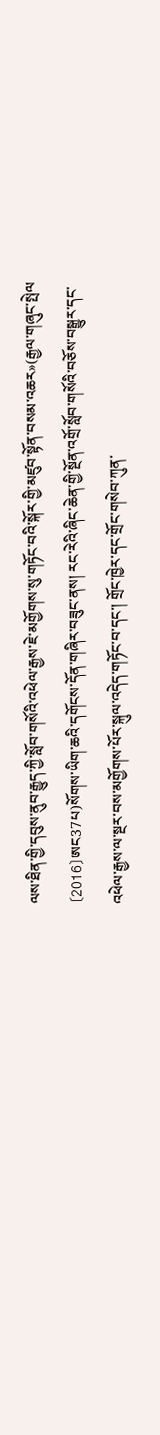ལས་ཐིན་གྱི་དབུས་ནུབ་རྒྱུད་ཀྱི་སློབ་གསོའི་འཕེལ་རྒྱས་ཇེ་མགྱོགས་སུ་གཏོང་བའི་སྐོར་གྱི་མཛུབ་སྟོན་བསམ་འཆར»(རྒྱལ་གཞུང་སྤེལ〔2016〕ཨང37པ)སོགས་ཡིག་ཆའི་དགོངས་དོན་གཞིར་བཟུང་ནས། རང་རེའི་ཞིང་ཆེན་གྱི་སྔོན་འགྲོ་སློབ་གསོའི་བཅོས་བསྒྱུར་དང་འཕེལ་རྒྱས་ལ་སྔར་བས་མགྱོགས་པོར་སྐུལ་འདེད་གཏོང་བ་དང་། གྲོང་ཁྱེར་དང་གྲོང་གསེབ་ཀུན་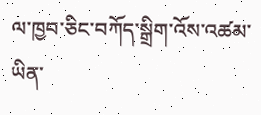ལ་ཁྱབ་ཅིང་བཀོད་སྒྲིག་འོས་འཚམ་ཡིན་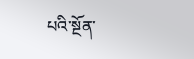པའི་སྔོན་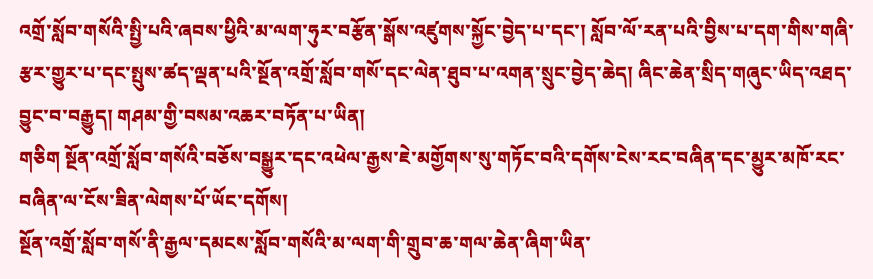འགྲོ་སློབ་གསོའི་སྤྱི་པའི་ཞབས་ཕྱིའི་མ་ལག་ཧུར་བརྩོན་སྒོས་འཛུགས་སྐྱོང་བྱེད་པ་དང་། སློབ་ལོ་རན་པའི་བྱིས་པ་དག་གིས་གཞི་རྩར་གྱུར་པ་དང་སྤུས་ཚད་ལྡན་པའི་སྔོན་འགྲོ་སློབ་གསོ་དང་ལེན་ཐུབ་པ་འགན་སྲུང་བྱེད་ཆེད། ཞིང་ཆེན་སྲིད་གཞུང་ཡིད་འཐད་བྱུང་བ་བརྒྱུད། གཤམ་གྱི་བསམ་འཆར་བཏོན་པ་ཡིན།
གཅིག སྔོན་འགྲོ་སློབ་གསོའི་བཅོས་བསྒྱུར་དང་འཕེལ་རྒྱས་ཇེ་མགྱོགས་སུ་གཏོང་བའི་དགོས་ངེས་རང་བཞིན་དང་མྱུར་མཁོ་རང་བཞིན་ལ་ངོས་ཟིན་ལེགས་པོ་ཡོང་དགོས།
སྔོན་འགྲོ་སློབ་གསོ་ནི་རྒྱལ་དམངས་སློབ་གསོའི་མ་ལག་གི་གྲུབ་ཆ་གལ་ཆེན་ཞིག་ཡིན་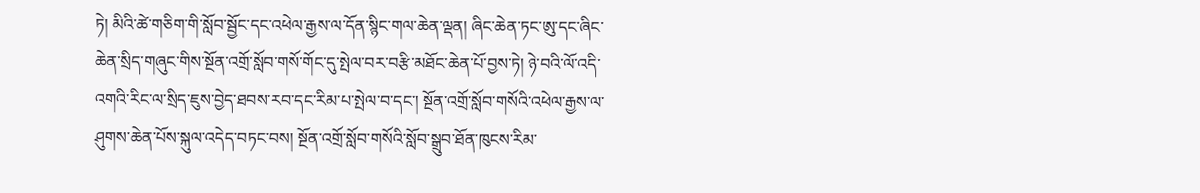ཏེ། མིའི་ཚེ་གཅིག་གི་སློབ་སྦྱོང་དང་འཕེལ་རྒྱས་ལ་དོན་སྙིང་གལ་ཆེན་ལྡན། ཞིང་ཆེན་ཏང་ཨུ་དང་ཞིང་ཆེན་སྲིད་གཞུང་གིས་སྔོན་འགྲོ་སློབ་གསོ་གོང་དུ་སྤེལ་བར་བརྩི་མཐོང་ཆེན་པོ་བྱས་ཏེ། ཉེ་བའི་ལོ་འདི་འགའི་རིང་ལ་སྲིད་ཇུས་བྱེད་ཐབས་རབ་དང་རིམ་པ་སྤེལ་བ་དང་། སྔོན་འགྲོ་སློབ་གསོའི་འཕེལ་རྒྱས་ལ་ཤུགས་ཆེན་པོས་སྐུལ་འདེད་བཏང་བས། སྔོན་འགྲོ་སློབ་གསོའི་སློབ་སྒྲུབ་ཐོན་ཁུངས་རིམ་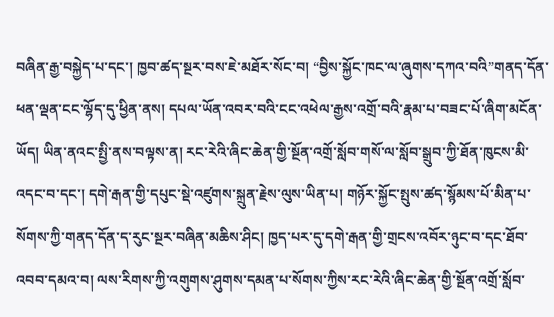བཞིན་རྒྱ་བསྐྱེད་པ་དང་། ཁྱབ་ཚད་སྔར་བས་ཇེ་མཐོར་སོང་བ། “བྱིས་སྐྱོང་ཁང་ལ་ཞུགས་དཀའ་བའི”གནད་དོན་ཕན་ལྡན་ངང་ལྷོད་དུ་ཕྱིན་ནས། དཔལ་ཡོན་འབར་བའི་ངང་འཕེལ་རྒྱས་འགྲོ་བའི་རྣམ་པ་བཟང་པོ་ཞིག་མངོན་ཡོད། ཡིན་ནའང་སྤྱི་ནས་བལྟས་ན། རང་རེའི་ཞིང་ཆེན་གྱི་སྔོན་འགྲོ་སློབ་གསོ་ལ་སློབ་སྒྲུབ་ཀྱི་ཐོན་ཁུངས་མི་འདང་བ་དང་། དགེ་རྒན་གྱི་དཔུང་སྡེ་འཛུགས་སྐྲུན་རྗེས་ལུས་ཡིན་པ། གཉོར་སྐྱོང་སྤུས་ཚད་སྙོམས་པོ་མིན་པ་སོགས་ཀྱི་གནད་དོན་ད་རུང་སྔར་བཞིན་མཆིས་ཤིང། ཁྱད་པར་དུ་དགེ་རྒན་གྱི་གྲངས་འབོར་ཉུང་བ་དང་ཐོབ་འབབ་དམའ་བ། ལས་རིགས་ཀྱི་འགུགས་ཤུགས་དམན་པ་སོགས་ཀྱིས་རང་རེའི་ཞིང་ཆེན་གྱི་སྔོན་འགྲོ་སློབ་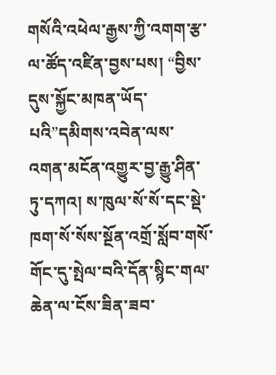གསོའི་འཕེལ་རྒྱས་ཀྱི་འགག་རྩ་ལ་ཚོད་འཛིན་བྱས་པས། “བྱིས་དུས་སྐྱོང་མཁན་ཡོད་པའི”དམིགས་འབེན་ལས་འགན་མངོན་འགྱུར་བྱ་རྒྱུ་ཤིན་ཏུ་དཀའ། ས་ཁུལ་སོ་སོ་དང་སྡེ་ཁག་སོ་སོས་སྔོན་འགྲོ་སློབ་གསོ་གོང་དུ་སྤེལ་བའི་དོན་སྙིང་གལ་ཆེན་ལ་ངོས་ཟིན་ཟབ་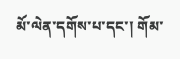མོ་ལེན་དགོས་པ་དང་། གོམ་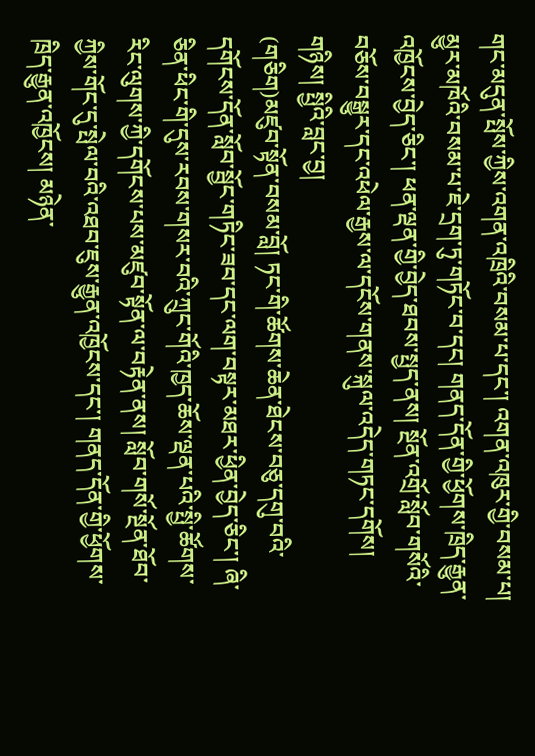གང་མདུན་སྤོས་ཀྱིས་འགན་འཁྲིའི་བསམ་པ་དང་། འགན་འཁུར་གྱི་བསམ་པ། མྱུར་མཁོའི་བསམ་པ་ཇེ་དྲག་ཏུ་གཏོང་བ་དང། གནད་དོན་གྱི་ཕྱོགས་ཁྲིད་རྒྱུན་འཁྱོངས་བྱེད་ཅིང་། ཕན་ལྡན་གྱི་བྱེད་ཐབས་སྤྱད་ནས། སྔོན་འགྲོ་སློབ་གསོའི་བཅོས་བསྒྱུར་དང་འཕེལ་རྒྱས་ལ་དངོས་གནས་སྐུལ་འདེད་གཏང་དགོས།
གཉིས། སྤྱིའི་བླང་བྱ།
(གཅིག)མཛུབ་སྟོན་བསམ་བློ། ཏང་གི་ཚོགས་ཆེན་ཐེངས་བཅུ་དགུ་བའི་དགོངས་དོན་སློབ་སྦྱོང་གཏིང་ཟབ་དང་ལག་བསྟར་མཐར་ཕྱིན་བྱེད་ཅིང་། ཞི་ཅིན་ཕིང་གི་དུས་རབས་གསར་བའི་ཀྲུང་གོའི་ཁྱད་ཆོས་ལྡན་པའི་སྤྱི་ཚོགས་རིང་ལུགས་ཀྱི་དགོངས་པས་མཛུབ་སྟོན་ལ་བརྟེན་ནས། སློབ་གསོ་སྔོན་ཐོབ་ཀྱིས་གོང་དུ་སྤེལ་བའི་འཐབ་ཇུས་རྒྱུན་འཁྱོངས་དང་། གནད་དོན་གྱི་ཕྱོགས་ཁྲིད་རྒྱུན་འཁྱོངས། མཉེན་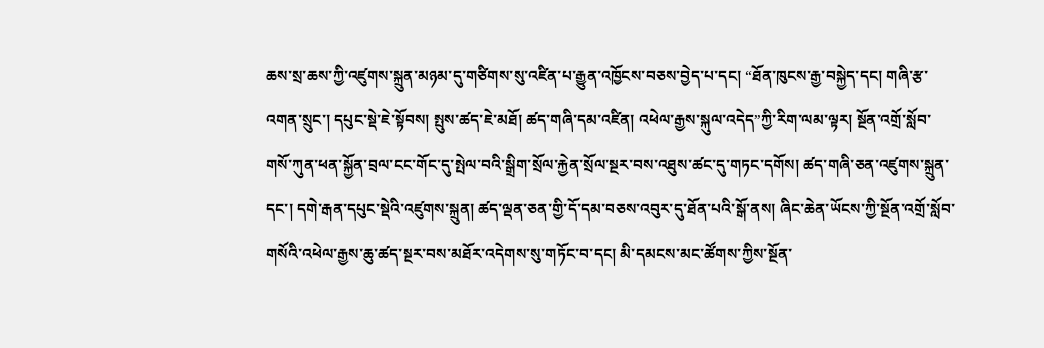ཆས་སྲ་ཆས་ཀྱི་འཛུགས་སྐྲུན་མཉམ་དུ་གཙིགས་སུ་འཛིན་པ་རྒྱུན་འཁྱོངས་བཅས་བྱེད་པ་དང། “ཐོན་ཁུངས་རྒྱ་བསྐྱེད་དང། གཞི་རྩ་འགན་སྲུང་། དཔུང་སྡེ་ཇེ་སྟོབས། སྤུས་ཚད་ཇེ་མཐོ། ཚད་གཞི་དམ་འཛིན། འཕེལ་རྒྱས་སྐུལ་འདེད”ཀྱི་རིག་ལམ་ལྟར། སྔོན་འགྲོ་སློབ་གསོ་ཀུན་ཕན་སྐྱོན་བྲལ་ངང་གོང་དུ་སྤེལ་བའི་སྒྲིག་སྲོལ་རྐྱེན་སྲོལ་སྔར་བས་འཐུས་ཚང་དུ་གཏང་དགོས། ཚད་གཞི་ཅན་འཛུགས་སྐྲུན་དང་། དགེ་རྒན་དཔུང་སྡེའི་འཛུགས་སྐྲུན། ཚད་ལྡན་ཅན་གྱི་དོ་དམ་བཅས་འབུར་དུ་ཐོན་པའི་སྒོ་ནས། ཞིང་ཆེན་ཡོངས་ཀྱི་སྔོན་འགྲོ་སློབ་གསོའི་འཕེལ་རྒྱས་ཆུ་ཚད་སྔར་བས་མཐོར་འདེགས་སུ་གཏོང་བ་དང། མི་དམངས་མང་ཚོགས་ཀྱིས་སྔོན་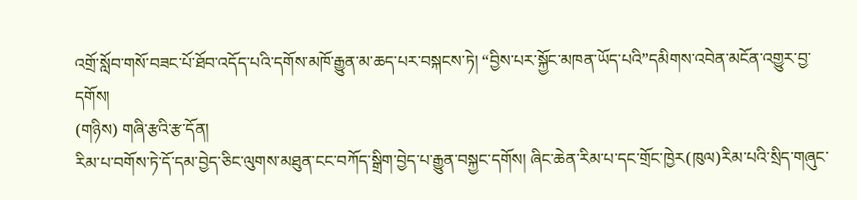འགྲོ་སློབ་གསོ་བཟང་པོ་ཐོབ་འདོད་པའི་དགོས་མཁོ་རྒྱུན་མ་ཆད་པར་བསྐངས་ཏེ། “བྱིས་པར་སྐྱོང་མཁན་ཡོད་པའི”དམིགས་འབེན་མངོན་འགྱུར་བྱ་དགོས།
(གཉིས) གཞི་རྩའི་རྩ་དོན།
རིམ་པ་བགོས་ཏེ་དོ་དམ་བྱེད་ཅིང་ལུགས་མཐུན་ངང་བཀོད་སྒྲིག་བྱེད་པ་རྒྱུན་བསྐྱང་དགོས། ཞིང་ཆེན་རིམ་པ་དང་གྲོང་ཁྱེར(ཁུལ)རིམ་པའི་སྲིད་གཞུང་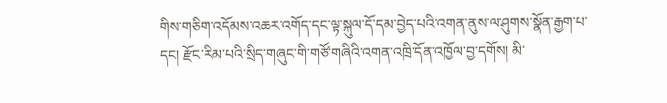གིས་གཅིག་འདོམས་འཆར་འགོད་དང་ལྟ་སྐུལ་དོ་དམ་བྱེད་པའི་འགན་ནུས་ལ་ཤུགས་སྣོན་རྒྱག་པ་དང། རྫོང་རིམ་པའི་སྲིད་གཞུང་གི་གཙོ་གཞིའི་འགན་འཁྲི་དོན་འཁྱོལ་བྱ་དགོས། མི་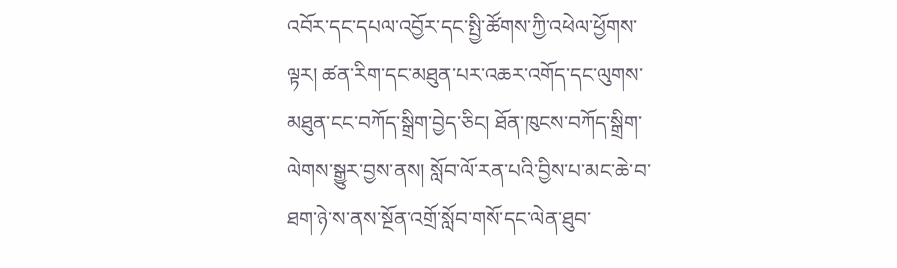འབོར་དང་དཔལ་འབྱོར་དང་སྤྱི་ཚོགས་ཀྱི་འཕེལ་ཕྱོགས་ལྟར། ཚན་རིག་དང་མཐུན་པར་འཆར་འགོད་དང་ལུགས་མཐུན་ངང་བཀོད་སྒྲིག་བྱེད་ཅིང། ཐོན་ཁུངས་བཀོད་སྒྲིག་ལེགས་སྒྱུར་བྱས་ནས། སློབ་ལོ་རན་པའི་བྱིས་པ་མང་ཆེ་བ་ཐག་ཉེ་ས་ནས་སྔོན་འགྲོ་སློབ་གསོ་དང་ལེན་ཐུབ་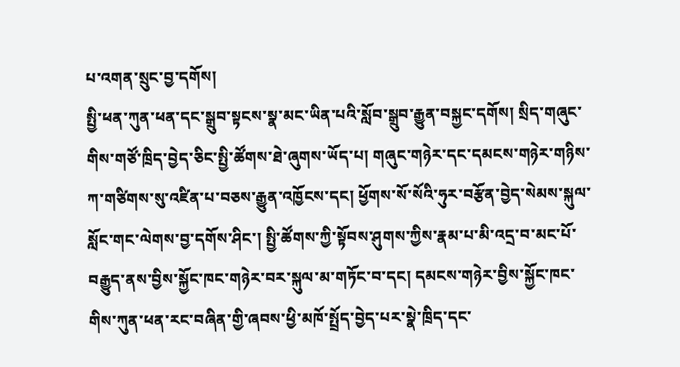པ་འགན་སྲུང་བྱ་དགོས།
སྤྱི་ཕན་ཀུན་ཕན་དང་སྒྲུབ་སྟངས་སྣ་མང་ཡིན་པའི་སློབ་སྒྲུབ་རྒྱུན་བསྐྱང་དགོས། སྲིད་གཞུང་གིས་གཙོ་ཁྲིད་བྱེད་ཅིང་སྤྱི་ཚོགས་ཐེ་ཞུགས་ཡོད་པ། གཞུང་གཉེར་དང་དམངས་གཉེར་གཉིས་ཀ་གཙིགས་སུ་འཛིན་པ་བཅས་རྒྱུན་འཁྱོངས་དང། ཕྱོགས་སོ་སོའི་ཧུར་བརྩོན་བྱེད་སེམས་སྐུལ་སློང་གང་ལེགས་བྱ་དགོས་ཤིང་། སྤྱི་ཚོགས་ཀྱི་སྟོབས་ཤུགས་ཀྱིས་རྣམ་པ་མི་འདྲ་བ་མང་པོ་བརྒྱུད་ནས་བྱིས་སྐྱོང་ཁང་གཉེར་བར་སྐུལ་མ་གཏོང་བ་དང། དམངས་གཉེར་བྱིས་སྐྱོང་ཁང་གིས་ཀུན་ཕན་རང་བཞིན་གྱི་ཞབས་ཕྱི་མཁོ་སྤྲོད་བྱེད་པར་སྣེ་ཁྲིད་དང་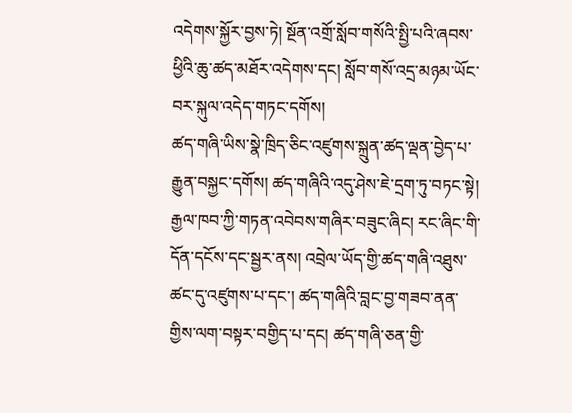འདེགས་སྐྱོར་བྱས་ཏེ། སྔོན་འགྲོ་སློབ་གསོའི་སྤྱི་པའི་ཞབས་ཕྱིའི་ཆུ་ཚད་མཐོར་འདེགས་དང། སློབ་གསོ་འདྲ་མཉམ་ཡོང་བར་སྐུལ་འདེད་གཏང་དགོས།
ཚད་གཞི་ཡིས་སྣེ་ཁྲིད་ཅིང་འཛུགས་སྐྲུན་ཚད་ལྡན་བྱེད་པ་རྒྱུན་བསྐྱང་དགོས། ཚད་གཞིའི་འདུ་ཤེས་ཇེ་དྲག་ཏུ་བཏང་སྟེ། རྒྱལ་ཁབ་ཀྱི་གཏན་འབེབས་གཞིར་བཟུང་ཞིང། རང་ཞིང་གི་དོན་དངོས་དང་སྦྱར་ནས། འབྲེལ་ཡོད་གྱི་ཚད་གཞི་འཐུས་ཚང་དུ་འཛུགས་པ་དང་། ཚད་གཞིའི་བླང་བྱ་གཟབ་ནན་གྱིས་ལག་བསྟར་བགྱིད་པ་དང། ཚད་གཞི་ཅན་གྱི་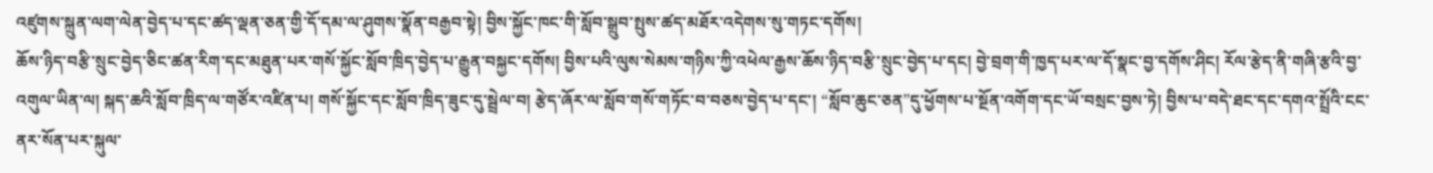འཛུགས་སྐྲུན་ལག་ལེན་བྱེད་པ་དང་ཚད་ལྡན་ཅན་གྱི་དོ་དམ་ལ་ཤུགས་སྣོན་བརྒྱབ་སྟེ། བྱིས་སྐྱོང་ཁང་གི་སློབ་སྒྲུབ་སྤུས་ཚད་མཐོར་འདེགས་སུ་གཏང་དགོས།
ཆོས་ཉིད་བརྩི་སྲུང་བྱེད་ཅིང་ཚན་རིག་དང་མཐུན་པར་གསོ་སྐྱོང་སློབ་ཁྲིད་བྱེད་པ་རྒྱུན་བསྐྱང་དགོས། བྱིས་པའི་ལུས་སེམས་གཉིས་ཀྱི་འཕེལ་རྒྱས་ཆོས་ཉིད་བརྩི་སྲུང་བྱེད་པ་དང། བྱེ་བྲག་གི་ཁྱད་པར་ལ་དོ་སྣང་བྱ་དགོས་ཤིང། རོལ་རྩེད་ནི་གཞི་རྩའི་བྱ་འགུལ་ཡིན་ལ། སྐད་ཆའི་སློབ་ཁྲིད་ལ་གཙོར་འཛིན་པ། གསོ་སྐྱོང་དང་སློབ་ཁྲིད་ཟུང་དུ་སྦྲེལ་བ། རྩེད་ཞོར་ལ་སློབ་གསོ་གཏོང་བ་བཅས་བྱེད་པ་དང་། “སློབ་ཆུང་ཅན”དུ་ཕྱོགས་པ་སྔོན་འགོག་དང་ཡོ་བསྲང་བྱས་ཏེ། བྱིས་པ་བདེ་ཐང་དང་དགའ་སྤྲོའི་ངང་ནར་སོན་པར་སྐུལ་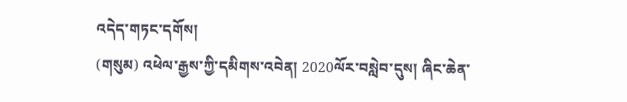འདེད་གཏང་དགོས།
(གསུམ) འཕེལ་རྒྱས་ཀྱི་དམིགས་འབེན། 2020ལོར་བསླེབ་དུས། ཞིང་ཆེན་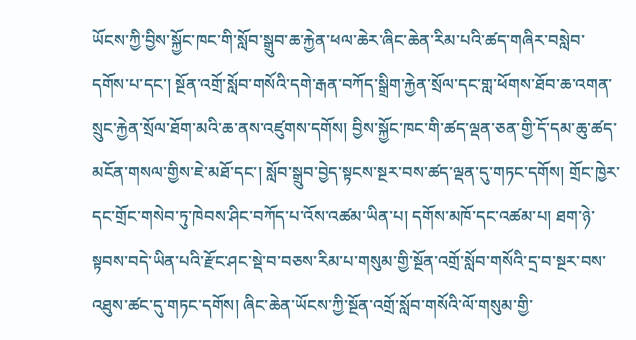ཡོངས་ཀྱི་བྱིས་སྐྱོང་ཁང་གི་སློབ་སྒྲུབ་ཆ་རྐྱེན་ཕལ་ཆེར་ཞིང་ཆེན་རིམ་པའི་ཚད་གཞིར་བསླེབ་དགོས་པ་དང་། སྔོན་འགྲོ་སློབ་གསོའི་དགེ་རྒན་བཀོད་སྒྲིག་རྐྱེན་སྲོལ་དང་གླ་ཕོགས་ཐོབ་ཆ་འགན་སྲུང་རྐྱེན་སྲོལ་ཐོག་མའི་ཆ་ནས་འཛུགས་དགོས། བྱིས་སྐྱོང་ཁང་གི་ཚད་ལྡན་ཅན་གྱི་དོ་དམ་ཆུ་ཚད་མངོན་གསལ་གྱིས་ཇེ་མཐོ་དང་། སློབ་སྒྲུབ་བྱེད་སྟངས་སྔར་བས་ཚད་ལྡན་དུ་གཏང་དགོས། གྲོང་ཁྱེར་དང་གྲོང་གསེབ་ཏུ་ཁེབས་ཤིང་བཀོད་པ་འོས་འཚམ་ཡིན་པ། དགོས་མཁོ་དང་འཚམ་པ། ཐག་ཉེ་སྟབས་བདེ་ཡིན་པའི་རྫོང་ཤང་སྡེ་བ་བཅས་རིམ་པ་གསུམ་གྱི་སྔོན་འགྲོ་སློབ་གསོའི་དྲ་བ་སྔར་བས་འཐུས་ཚང་དུ་གཏང་དགོས། ཞིང་ཆེན་ཡོངས་ཀྱི་སྔོན་འགྲོ་སློབ་གསོའི་ལོ་གསུམ་གྱི་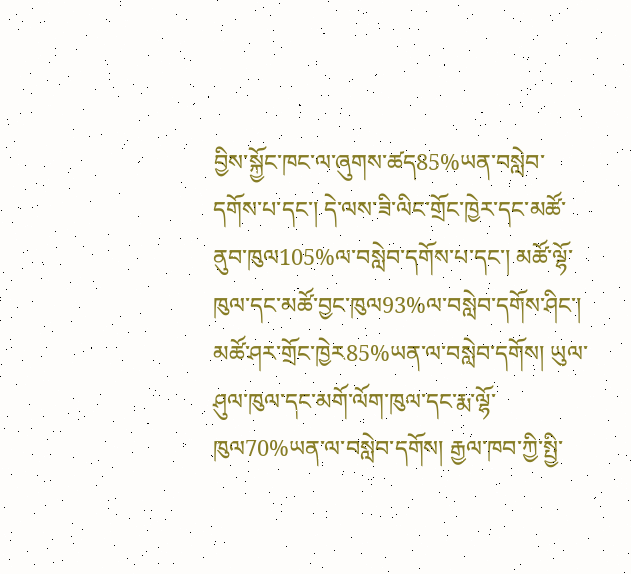བྱིས་སྐྱོང་ཁང་ལ་ཞུགས་ཚད85%ཡན་བསླེབ་དགོས་པ་དང་། དེ་ལས་ཟི་ལིང་གྲོང་ཁྱེར་དང་མཚོ་ནུབ་ཁུལ105%ལ་བསླེབ་དགོས་པ་དང་། མཚོ་ལྷོ་ཁུལ་དང་མཚོ་བྱང་ཁུལ93%ལ་བསླེབ་དགོས་ཤིང་། མཚོ་ཤར་གྲོང་ཁྱེར85%ཡན་ལ་བསླེབ་དགོས། ཡུལ་ཤུལ་ཁུལ་དང་མགོ་ལོག་ཁུལ་དང་རྨ་ལྷོ་ཁུལ70%ཡན་ལ་བསླེབ་དགོས། རྒྱལ་ཁབ་ཀྱི་སྤྱི་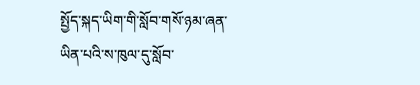སྤྱོད་སྐད་ཡིག་གི་སློབ་གསོ་ཉམ་ཞན་ཡིན་པའི་ས་ཁུལ་དུ་སློབ་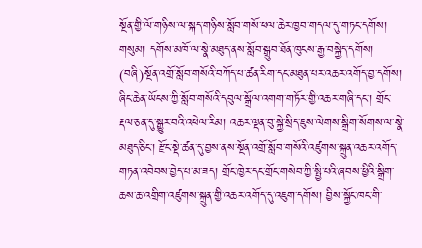སྔོན་གྱི་ལོ་གཉིས་ལ་སྐད་གཉིས་སློབ་གསོ་ཕལ་ཆེར་ཁྱབ་གདལ་དུ་གཏང་དགོས།
གསུམ། དགོས་མཁོ་ལ་སྣེ་མཐུད་ནས་སློབ་སྒྲུབ་ཐོན་ཁུངས་རྒྱ་བསྐྱེད་དགོས།
(བཞི)སྔོན་འགྲོ་སློབ་གསོའི་བཀོད་པ་ཚན་རིག་དང་མཐུན་པར་འཆར་འགོད་བྱ་དགོས། ཞིང་ཆེན་ཡོངས་ཀྱི་སློབ་གསོའི་དབུལ་སྒྲོལ་འགག་གཏོར་གྱི་འཆར་གཞི་དང་། གྲོང་རྡལ་ཅན་དུ་སྒྱུར་བའི་འཕེལ་རིམ། འཆར་ལྡན་བུ་སྐྱེ་སྲིད་ཇུས་ལེགས་སྒྲིག་སོགས་ལ་སྣེ་མཐུད་ཅིང་། རྫོང་སྡེ་ཚན་དུ་བྱས་ནས་སྔོན་འགྲོ་སློབ་གསོའི་འཛུགས་སྐྲུན་འཆར་འགོད་གཏན་འབེབས་བྱེད་པ་མ་ཟད། གྲོང་ཁྱེར་དང་གྲོང་གསེབ་ཀྱི་སྤྱི་པའི་ཞབས་ཕྱིའི་སྒྲིག་ཆས་ཆ་འགྲིག་འཛུགས་སྐྲུན་གྱི་འཆར་འགོད་དུ་འཇུག་དགོས། བྱིས་སྐྱོང་ཁང་གི་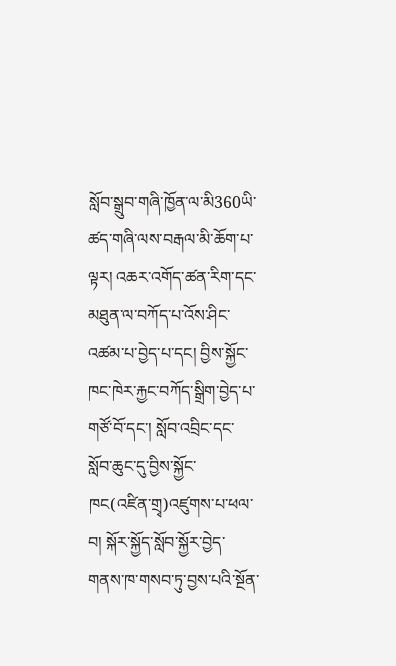སློབ་སྒྲུབ་གཞི་ཁྱོན་ལ་མི360ཡི་ཚད་གཞི་ལས་བརྒལ་མི་ཆོག་པ་ལྟར། འཆར་འགོད་ཚན་རིག་དང་མཐུན་ལ་བཀོད་པ་འོས་ཤིང་འཚམ་པ་བྱེད་པ་དང། བྱིས་སྐྱོང་ཁང་ཁེར་རྐྱང་བཀོད་སྒྲིག་བྱེད་པ་གཙོ་བོ་དང་། སློབ་འབྲིང་དང་སློབ་ཆུང་དུ་བྱིས་སྐྱོང་ཁང(འཛིན་གྲྭ)འཛུགས་པ་ཕལ་བ། སྐོར་སྐྱོད་སློབ་སྐྱོར་བྱེད་གནས་ཁ་གསབ་ཏུ་བྱས་པའི་སྔོན་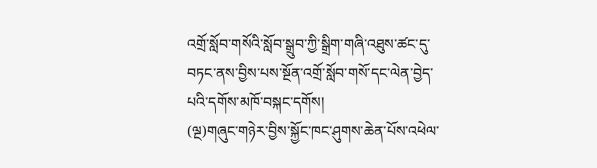འགྲོ་སློབ་གསོའི་སློབ་སྒྲུབ་ཀྱི་སྒྲིག་གཞི་འཐུས་ཚང་དུ་བཏང་ནས་བྱིས་པས་སྔོན་འགྲོ་སློབ་གསོ་དང་ལེན་བྱེད་པའི་དགོས་མཁོ་བསྐང་དགོས།
(ལྔ)གཞུང་གཉེར་བྱིས་སྐྱོང་ཁང་ཤུགས་ཆེན་པོས་འཕེལ་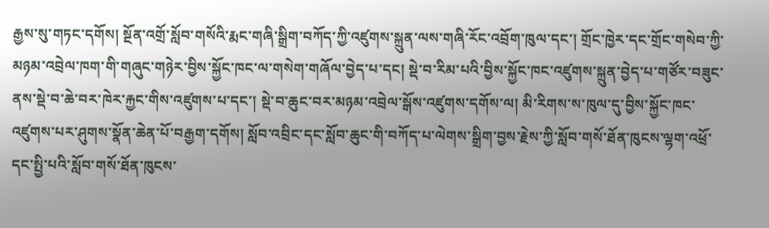རྒྱས་སུ་གཏང་དགོས། སྔོན་འགྲོ་སློབ་གསོའི་རྨང་གཞི་སྒྲིག་བཀོད་ཀྱི་འཛུགས་སྐྲུན་ལས་གཞི་རོང་འབྲོག་ཁུལ་དང་། གྲོང་ཁྱེར་དང་གྲོང་གསེབ་ཀྱི་མཉམ་འབྲེལ་ཁག་གི་གཞུང་གཉེར་བྱིས་སྐྱོང་ཁང་ལ་གསེག་གཞོལ་བྱེད་པ་དང། སྡེ་བ་རིམ་པའི་བྱིས་སྐྱོང་ཁང་འཛུགས་སྐྲུན་བྱེད་པ་གཙོར་བཟུང་ནས་སྡེ་བ་ཆེ་བར་ཁེར་རྐྱང་གིས་འཛུགས་པ་དང་། སྡེ་བ་ཆུང་བར་མཉམ་འབྲེལ་སྒོས་འཛུགས་དགོས་ལ། མི་རིགས་ས་ཁུལ་དུ་བྱིས་སྐྱོང་ཁང་འཛུགས་པར་ཤུགས་སྣོན་ཆེན་པོ་བརྒྱག་དགོས། སློབ་འབྲིང་དང་སློབ་ཆུང་གི་བཀོད་པ་ལེགས་སྒྲིག་བྱས་རྗེས་ཀྱི་སློབ་གསོ་ཐོན་ཁུངས་ལྷག་འཕྲོ་དང་སྤྱི་པའི་སློབ་གསོ་ཐོན་ཁུངས་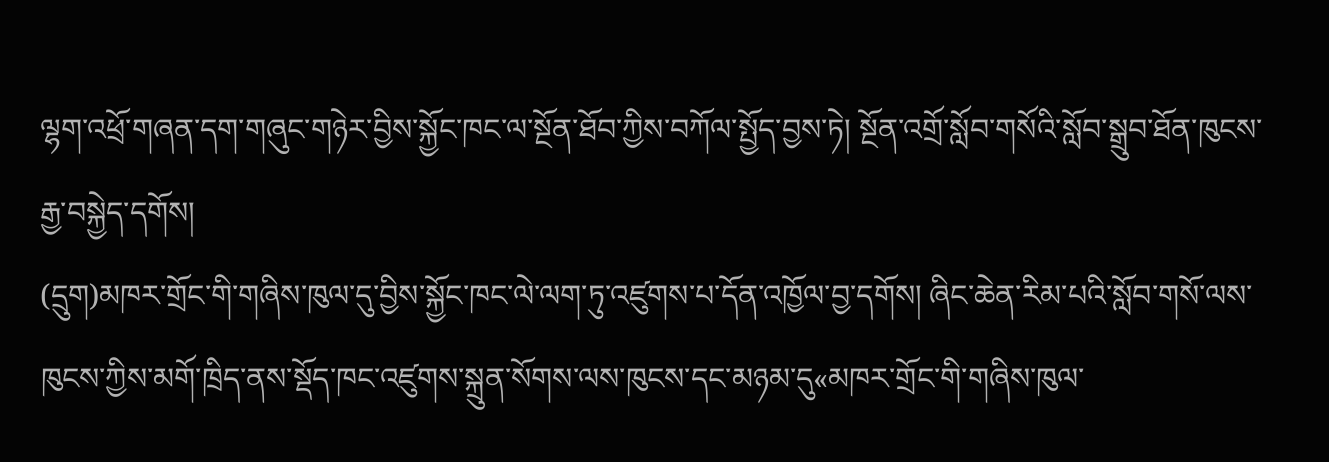ལྷག་འཕྲོ་གཞན་དག་གཞུང་གཉེར་བྱིས་སྐྱོང་ཁང་ལ་སྔོན་ཐོབ་ཀྱིས་བཀོལ་སྤྱོད་བྱས་ཏེ། སྔོན་འགྲོ་སློབ་གསོའི་སློབ་སྒྲུབ་ཐོན་ཁུངས་རྒྱ་བསྐྱེད་དགོས།
(དྲུག)མཁར་གྲོང་གི་གཞིས་ཁུལ་དུ་བྱིས་སྐྱོང་ཁང་ལེ་ལག་ཏུ་འཛུགས་པ་དོན་འཁྱོལ་བྱ་དགོས། ཞིང་ཆེན་རིམ་པའི་སློབ་གསོ་ལས་ཁུངས་ཀྱིས་མགོ་ཁྲིད་ནས་སྡོད་ཁང་འཛུགས་སྐྲུན་སོགས་ལས་ཁུངས་དང་མཉམ་དུ«མཁར་གྲོང་གི་གཞིས་ཁུལ་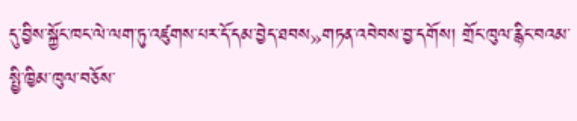དུ་བྱིས་སྐྱོང་ཁང་ལེ་ལག་ཏུ་འཛུགས་པར་དོ་དམ་བྱེད་ཐབས»གཏན་འབེབས་བྱ་དགོས། གྲོང་ཁུལ་རྙིང་བའམ་སྤྱི་ཁྱིམ་ཁུལ་བཅོས་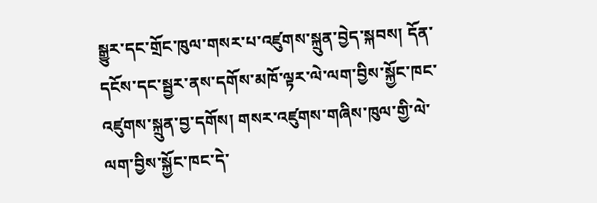སྒྱུར་དང་གྲོང་ཁུལ་གསར་པ་འཛུགས་སྐྲུན་བྱེད་སྐབས། དོན་དངོས་དང་སྦྱར་ནས་དགོས་མཁོ་ལྟར་ལེ་ལག་བྱིས་སྐྱོང་ཁང་འཛུགས་སྐྲུན་བྱ་དགོས། གསར་འཛུགས་གཞིས་ཁུལ་གྱི་ལེ་ལག་བྱིས་སྐྱོང་ཁང་དེ་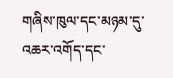གཞིས་ཁུལ་དང་མཉམ་དུ་འཆར་འགོད་དང་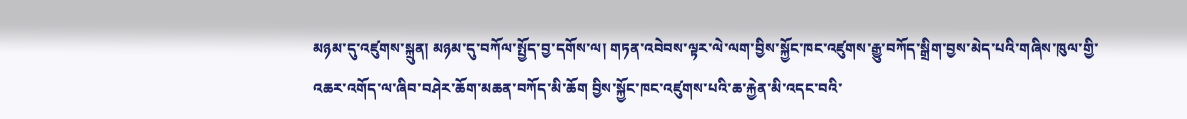མཉམ་དུ་འཛུགས་སྐྲུན། མཉམ་དུ་བཀོལ་སྤྱོད་བྱ་དགོས་ལ། གཏན་འབེབས་ལྟར་ལེ་ལག་བྱིས་སྐྱོང་ཁང་འཛུགས་རྒྱུ་བཀོད་སྒྲིག་བྱས་མེད་པའི་གཞིས་ཁུལ་གྱི་འཆར་འགོད་ལ་ཞིབ་བཤེར་ཆོག་མཆན་བཀོད་མི་ཆོག བྱིས་སྐྱོང་ཁང་འཛུགས་པའི་ཆ་རྐྱེན་མི་འདང་བའི་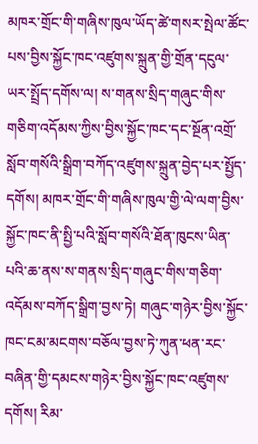མཁར་གྲོང་གི་གཞིས་ཁུལ་ཡོད་ཚེ་གསར་སྤེལ་ཚོང་པས་བྱིས་སྐྱོང་ཁང་འཛུགས་སྐྲུན་གྱི་གྲོན་དངུལ་ཡར་སྤྲོད་དགོས་ལ། ས་གནས་སྲིད་གཞུང་གིས་གཅིག་འདོམས་ཀྱིས་བྱིས་སྐྱོང་ཁང་དང་སྔོན་འགྲོ་སློབ་གསོའི་སྒྲིག་བཀོད་འཛུགས་སྐྲུན་བྱེད་པར་སྤྱོད་དགོས། མཁར་གྲོང་གི་གཞིས་ཁུལ་གྱི་ལེ་ལག་བྱིས་སྐྱོང་ཁང་ནི་སྤྱི་པའི་སློབ་གསོའི་ཐོན་ཁུངས་ཡིན་པའི་ཆ་ནས་ས་གནས་སྲིད་གཞུང་གིས་གཅིག་འདོམས་བཀོད་སྒྲིག་བྱས་ཏེ། གཞུང་གཉེར་བྱིས་སྐྱོང་ཁང་ངམ་མངགས་བཅོལ་བྱས་ཏེ་ཀུན་ཕན་རང་བཞིན་གྱི་དམངས་གཉེར་བྱིས་སྐྱོང་ཁང་འཛུགས་དགོས། རིམ་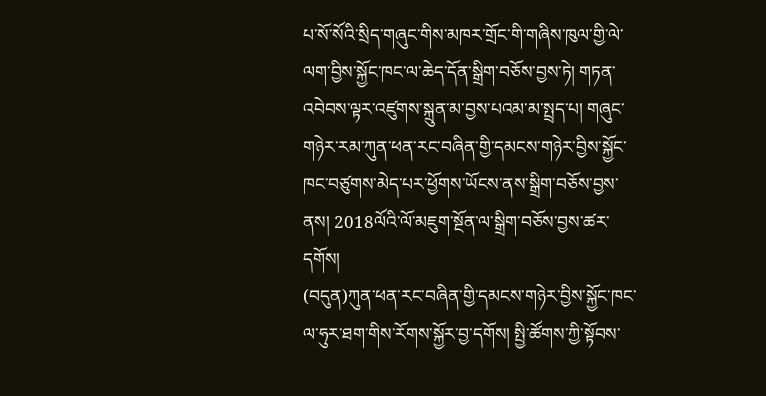པ་སོ་སོའི་སྲིད་གཞུང་གིས་མཁར་གྲོང་གི་གཞིས་ཁུལ་གྱི་ལེ་ལག་བྱིས་སྐྱོང་ཁང་ལ་ཆེད་དོན་སྒྲིག་བཅོས་བྱས་ཏེ། གཏན་འབེབས་ལྟར་འཛུགས་སྐྲུན་མ་བྱས་པའམ་མ་སྤྲད་པ། གཞུང་གཉེར་རམ་ཀུན་ཕན་རང་བཞིན་གྱི་དམངས་གཉེར་བྱིས་སྐྱོང་ཁང་བཙུགས་མེད་པར་ཕྱོགས་ཡོངས་ནས་སྒྲིག་བཅོས་བྱས་ནས། 2018ལོའི་ལོ་མཇུག་སྔོན་ལ་སྒྲིག་བཅོས་བྱས་ཚར་དགོས།
(བདུན)ཀུན་ཕན་རང་བཞིན་གྱི་དམངས་གཉེར་བྱིས་སྐྱོང་ཁང་ལ་ཧུར་ཐག་གིས་རོགས་སྐྱོར་བྱ་དགོས། སྤྱི་ཚོགས་ཀྱི་སྟོབས་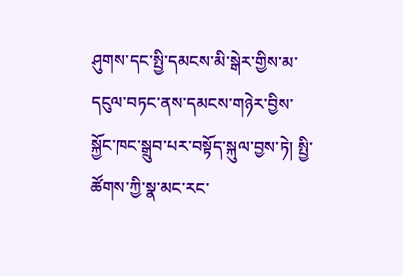ཤུགས་དང་སྤྱི་དམངས་མི་སྒེར་གྱིས་མ་དངུལ་བཏང་ནས་དམངས་གཉེར་བྱིས་སྐྱོང་ཁང་སྒྲུབ་པར་བསྟོད་སྐུལ་བྱས་ཏེ། སྤྱི་ཚོགས་ཀྱི་སྣ་མང་རང་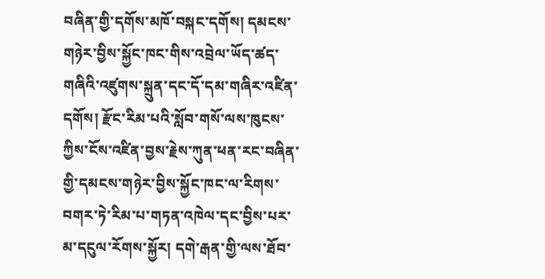བཞིན་གྱི་དགོས་མཁོ་བསྐང་དགོས། དམངས་གཉེར་བྱིས་སྐྱོང་ཁང་གིས་འབྲེལ་ཡོད་ཚད་གཞིའི་འཛུགས་སྐྲུན་དང་དོ་དམ་གཞིར་འཛིན་དགོས། རྫོང་རིམ་པའི་སློབ་གསོ་ལས་ཁུངས་ཀྱིས་ངོས་འཛིན་བྱས་རྗེས་ཀུན་ཕན་རང་བཞིན་གྱི་དམངས་གཉེར་བྱིས་སྐྱོང་ཁང་ལ་རིགས་བགར་ཏེ་རིམ་པ་གཏན་འཁེལ་དང་བྱིས་པར་མ་དངུལ་རོགས་སྐྱོར། དགེ་རྒན་གྱི་ལས་ཐོབ་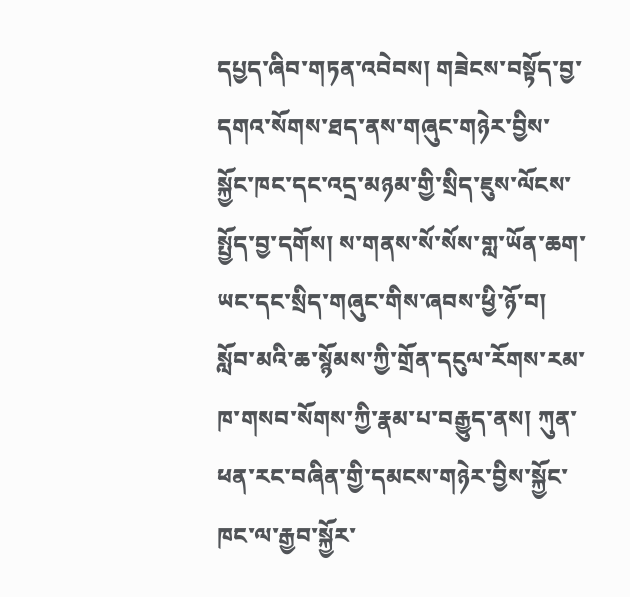དཔྱད་ཞིབ་གཏན་འབེབས། གཟེངས་བསྟོད་བྱ་དགའ་སོགས་ཐད་ནས་གཞུང་གཉེར་བྱིས་སྐྱོང་ཁང་དང་འདྲ་མཉམ་གྱི་སྲིད་ཇུས་ལོངས་སྤྱོད་བྱ་དགོས། ས་གནས་སོ་སོས་གླ་ཡོན་ཆག་ཡང་དང་སྲིད་གཞུང་གིས་ཞབས་ཕྱི་ཉོ་བ། སློབ་མའི་ཆ་སྙོམས་ཀྱི་གྲོན་དངུལ་རོགས་རམ་ཁ་གསབ་སོགས་ཀྱི་རྣམ་པ་བརྒྱུད་ནས། ཀུན་ཕན་རང་བཞིན་གྱི་དམངས་གཉེར་བྱིས་སྐྱོང་ཁང་ལ་རྒྱབ་སྐྱོར་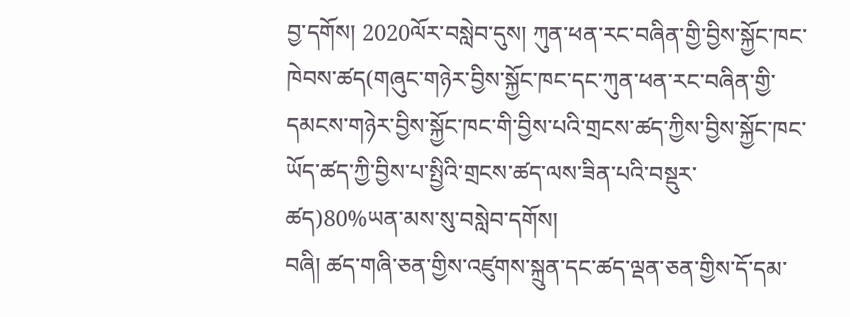བྱ་དགོས། 2020ལོར་བསླེབ་དུས། ཀུན་ཕན་རང་བཞིན་གྱི་བྱིས་སྐྱོང་ཁང་ ཁེབས་ཚད(གཞུང་གཉེར་བྱིས་སྐྱོང་ཁང་དང་ཀུན་ཕན་རང་བཞིན་གྱི་དམངས་གཉེར་བྱིས་སྐྱོང་ཁང་གི་བྱིས་པའི་གྲངས་ཚད་ཀྱིས་བྱིས་སྐྱོང་ཁང་ཡོད་ཚད་ཀྱི་བྱིས་པ་སྤྱིའི་གྲངས་ཚད་ལས་ཟིན་པའི་བསྡུར་ཚད)80%ཡན་མས་སུ་བསླེབ་དགོས།
བཞི། ཚད་གཞི་ཅན་གྱིས་འཛུགས་སྐྲུན་དང་ཚད་ལྡན་ཅན་གྱིས་དོ་དམ་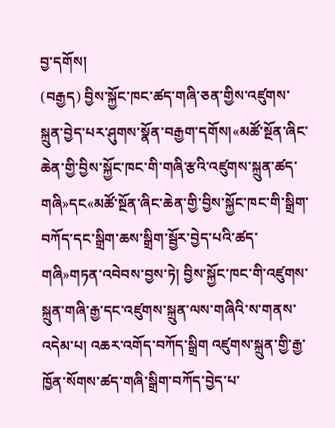བྱ་དགོས།
(བརྒྱད) བྱིས་སྐྱོང་ཁང་ཚད་གཞི་ཅན་གྱིས་འཛུགས་སྐྲུན་བྱེད་པར་ཤུགས་སྣོན་བརྒྱག་དགོས།«མཚོ་སྔོན་ཞིང་ཆེན་གྱི་བྱིས་སྐྱོང་ཁང་གི་གཞི་རྩའི་འཛུགས་སྐྲུན་ཚད་གཞི»དང«མཚོ་སྔོན་ཞིང་ཆེན་གྱི་བྱིས་སྐྱོང་ཁང་གི་སྒྲིག་བཀོད་དང་སྒྲིག་ཆས་སྒྲིག་སྦྱོར་བྱེད་པའི་ཚད་གཞི»གཏན་འབེབས་བྱས་ཏེ། བྱིས་སྐྱོང་ཁང་གི་འཛུགས་སྐྲུན་གཞི་རྒྱ་དང་འཛུགས་སྐྲུན་ལས་གཞིའི་ས་གནས་འདེམ་པ། འཆར་འགོད་བཀོད་སྒྲིག འཛུགས་སྐྲུན་གྱི་རྒྱ་ཁྱོན་སོགས་ཚད་གཞི་སྒྲིག་བཀོད་བྱེད་པ་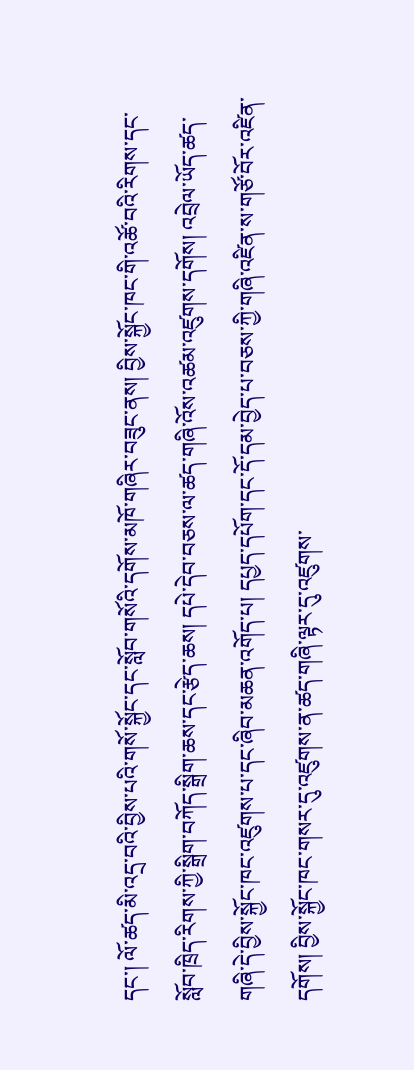དང་། ལོ་ཚད་མི་འདྲ་བའི་བྱིས་པའི་གསོ་སྐྱོང་དང་སློབ་གསོའི་དགོས་མཁོ་གཞིར་བཟུང་ནས། བྱིས་སྐྱོང་ཁང་གི་འཚོ་བའི་རིགས་དང་སློབ་ཁྲིད་རིགས་ཀྱི་སྒྲིག་བཀོད་སྒྲིག་ཆས་དང་རྩེད་ཆས། དཔེ་དེབ་བཅས་ལ་ཚད་གཞི་འོས་འཚམ་འཛུགས་དགོས། འབྲེལ་ཡོད་ཚད་གཞི་དེ་བྱིས་སྐྱོང་ཁང་འཛུགས་པ་དང་ཞིབ་མཆན་འགོད་པ། དཔྱད་དཔོག་དང་དོ་དམ་བྱེད་པ་བཅས་ཀྱི་གཞི་འཛིན་ས་གཙོ་བོར་འཛིན་དགོས། བྱིས་སྐྱོང་ཁང་གསར་དུ་འཛུགས་ན་ཚད་གཞི་ལྟར་དུ་འཛུགས་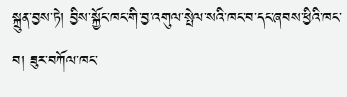སྐྲུན་བྱས་ཏེ། བྱིས་སྐྱོང་ཁང་གི་བྱ་འགུལ་སྤེལ་སའི་ཁང་བ་དང་ཞབས་ཕྱིའི་ཁང་བ། ཟུར་བཀོལ་ཁང་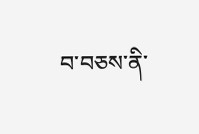བ་བཅས་ནི་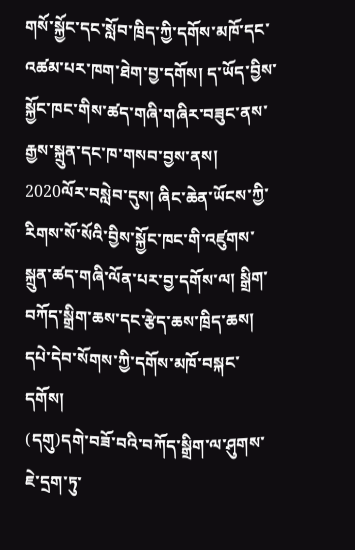གསོ་སྐྱོང་དང་སློབ་ཁྲིད་ཀྱི་དགོས་མཁོ་དང་འཚམ་པར་ཁག་ཐེག་བྱ་དགོས། ད་ཡོད་བྱིས་སྐྱོང་ཁང་གིས་ཚད་གཞི་གཞིར་བཟུང་ནས་རྒྱས་སྐྲུན་དང་ཁ་གསབ་བྱས་ནས། 2020ལོར་བསླེབ་དུས། ཞིང་ཆེན་ཡོངས་ཀྱི་རིགས་སོ་སོའི་བྱིས་སྐྱོང་ཁང་གི་འཛུགས་སྐྲུན་ཚད་གཞི་ལོན་པར་བྱ་དགོས་ལ། སྒྲིག་བཀོད་སྒྲིག་ཆས་དང་རྩེད་ཆས་ཁྲིད་ཆས། དཔེ་དེབ་སོགས་ཀྱི་དགོས་མཁོ་བསྐང་དགོས།
(དགུ)དགེ་བཟོ་བའི་བཀོད་སྒྲིག་ལ་ཤུགས་ཇེ་དྲག་ཏུ་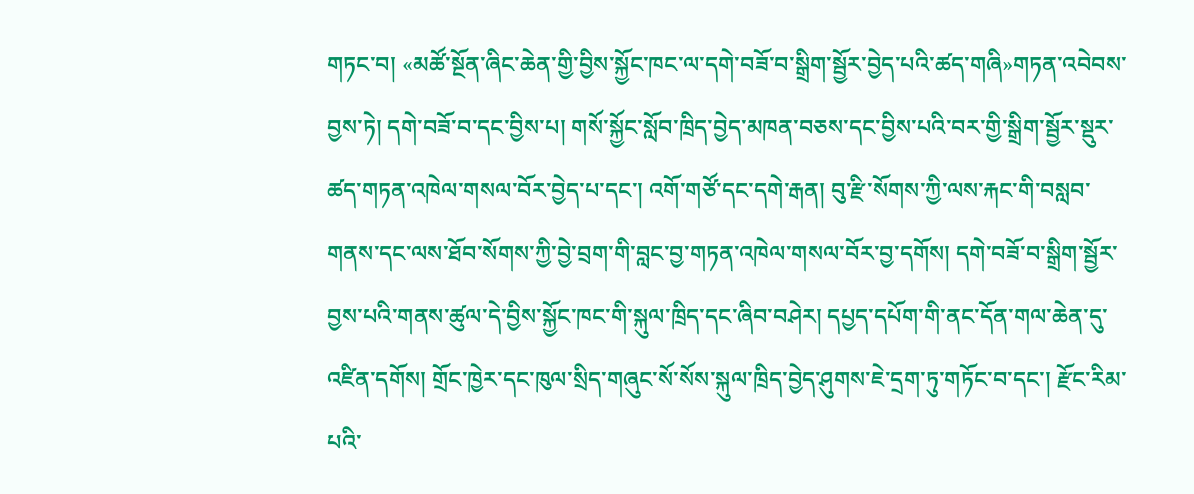གཏང་བ། «མཚོ་སྔོན་ཞིང་ཆེན་གྱི་བྱིས་སྐྱོང་ཁང་ལ་དགེ་བཟོ་བ་སྒྲིག་སྦྱོར་བྱེད་པའི་ཚད་གཞི»གཏན་འབེབས་བྱས་ཏེ། དགེ་བཟོ་བ་དང་བྱིས་པ། གསོ་སྐྱོང་སློབ་ཁྲིད་བྱེད་མཁན་བཅས་དང་བྱིས་པའི་བར་གྱི་སྒྲིག་སྦྱོར་སྡུར་ཚད་གཏན་འཁེལ་གསལ་བོར་བྱེད་པ་དང་། འགོ་གཙོ་དང་དགེ་རྒན། བུ་རྫི་སོགས་ཀྱི་ལས་རྐང་གི་བསླབ་གནས་དང་ལས་ཐོབ་སོགས་ཀྱི་བྱེ་བྲག་གི་བླང་བྱ་གཏན་འཁེལ་གསལ་བོར་བྱ་དགོས། དགེ་བཟོ་བ་སྒྲིག་སྦྱོར་བྱས་པའི་གནས་ཚུལ་དེ་བྱིས་སྐྱོང་ཁང་གི་སྐུལ་ཁྲིད་དང་ཞིབ་བཤེར། དཔྱད་དཔོག་གི་ནང་དོན་གལ་ཆེན་དུ་འཛིན་དགོས། གྲོང་ཁྱེར་དང་ཁུལ་སྲིད་གཞུང་སོ་སོས་སྐུལ་ཁྲིད་བྱེད་ཤུགས་ཇེ་དྲག་ཏུ་གཏོང་བ་དང་། རྫོང་རིམ་པའི་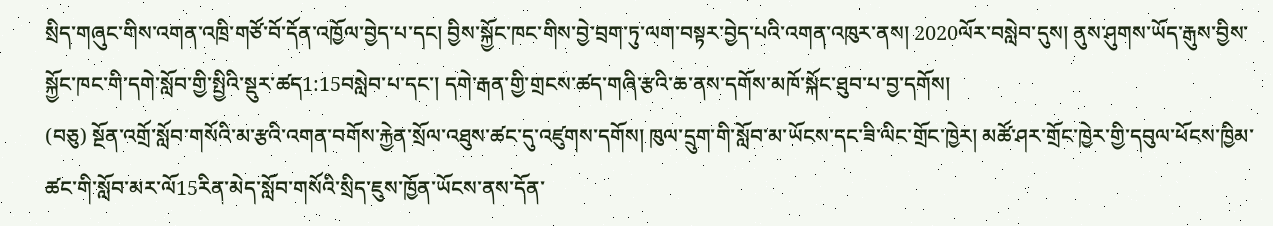སྲིད་གཞུང་གིས་འགན་འཁྲི་གཙོ་བོ་དོན་འཁྱོལ་བྱེད་པ་དང། བྱིས་སྐྱོང་ཁང་གིས་བྱེ་བྲག་ཏུ་ལག་བསྟར་བྱེད་པའི་འགན་འཁུར་ནས། 2020ལོར་བསླེབ་དུས། ནུས་ཤུགས་ཡོད་རྒུས་བྱིས་སྐྱོང་ཁང་གི་དགེ་སློབ་གྱི་སྤྱིའི་སྡུར་ཚད1:15བསླེབ་པ་དང་། དགེ་རྒན་གྱི་གྲངས་ཚད་གཞི་རྩའི་ཆ་ནས་དགོས་མཁོ་སྐོང་ཐུབ་པ་བྱ་དགོས།
(བཅུ) སྔོན་འགྲོ་སློབ་གསོའི་མ་རྩའི་འགན་བགོས་རྐྱེན་སྲོལ་འཐུས་ཚང་དུ་འཛུགས་དགོས། ཁུལ་དྲུག་གི་སློབ་མ་ཡོངས་དང་ཟི་ལིང་གྲོང་ཁྱེར། མཚོ་ཤར་གྲོང་ཁྱེར་གྱི་དབུལ་ཕོངས་ཁྱིམ་ཚང་གི་སློབ་མར་ལོ15རིན་མེད་སློབ་གསོའི་སྲིད་ཇུས་ཁྱོན་ཡོངས་ནས་དོན་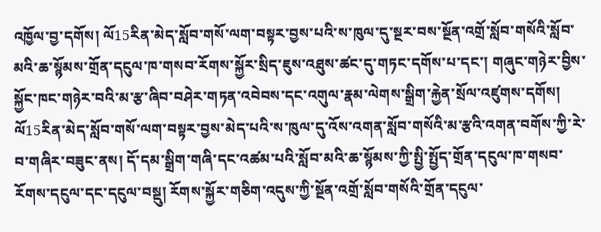འཁྱོལ་བྱ་དགོས། ལོ15རིན་མེད་སློབ་གསོ་ལག་བསྟར་བྱས་པའི་ས་ཁུལ་དུ་སྔར་བས་སྔོན་འགྲོ་སློབ་གསོའི་སློབ་མའི་ཆ་སྙོམས་གྲོན་དངུལ་ཁ་གསབ་རོགས་སྐྱོར་སྲིད་ཇུས་འཐུས་ཚང་དུ་གཏང་དགོས་པ་དང་། གཞུང་གཉེར་བྱིས་སྐྱོང་ཁང་གཉེར་བའི་མ་རྩ་ཞིབ་བཤེར་གཏན་འབེབས་དང་འགུལ་རྣམ་ལེགས་སྒྲིག་རྐྱེན་སྲོལ་འཛུགས་དགོས། ལོ15རིན་མེད་སློབ་གསོ་ལག་བསྟར་བྱས་མེད་པའི་ས་ཁུལ་དུ་འོས་འགན་སློབ་གསོའི་མ་རྩའི་འགན་བགོས་ཀྱི་རེ་བ་གཞིར་བཟུང་ནས། དོ་དམ་སྒྲིག་གཞི་དང་འཚམ་པའི་སློབ་མའི་ཆ་སྙོམས་ཀྱི་སྤྱི་སྤྱོད་གྲོན་དངུལ་ཁ་གསབ་རོགས་དངུལ་དང་དངུལ་བསྡུ། རོགས་སྐྱོར་གཅིག་འདུས་ཀྱི་སྔོན་འགྲོ་སློབ་གསོའི་གྲོན་དངུལ་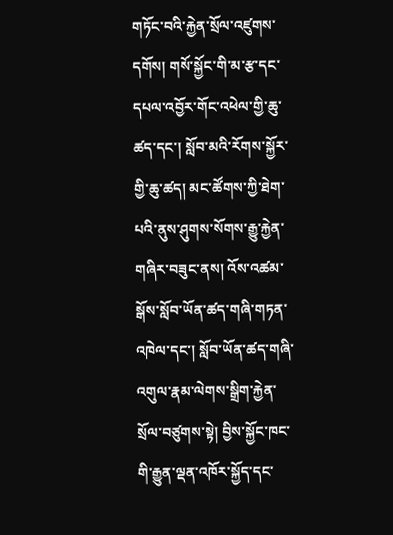གཏོང་བའི་རྐྱེན་སྲོལ་འཛུགས་དགོས། གསོ་སྐྱོང་གི་མ་རྩ་དང་དཔལ་འབྱོར་གོང་འཕེལ་གྱི་ཆུ་ཚད་དང་། སློབ་མའི་རོགས་སྐྱོར་གྱི་ཆུ་ཚད། མང་ཚོགས་ཀྱི་ཐེག་པའི་ནུས་ཤུགས་སོགས་རྒྱུ་རྐྱེན་གཞིར་བཟུང་ནས། འོས་འཚམ་སྒོས་སློབ་ཡོན་ཚད་གཞི་གཏན་འཁེལ་དང་། སློབ་ཡོན་ཚད་གཞི་འགུལ་རྣམ་ལེགས་སྒྲིག་རྐྱེན་སྲོལ་བཙུགས་སྟེ། བྱིས་སྐྱོང་ཁང་གི་རྒྱུན་ལྡན་འཁོར་སྐྱོད་དང་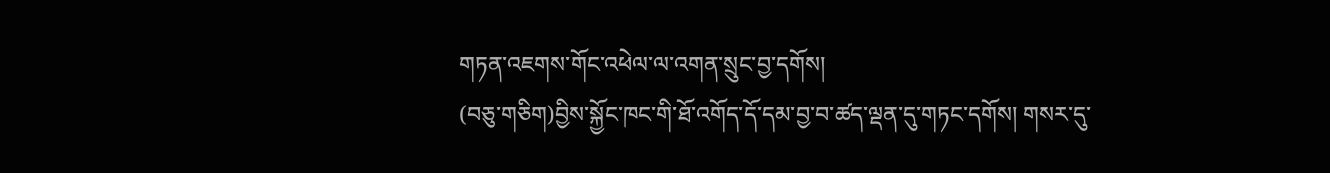གཏན་འཇགས་གོང་འཕེལ་ལ་འགན་སྲུང་བྱ་དགོས།
(བཅུ་གཅིག)བྱིས་སྐྱོང་ཁང་གི་ཐོ་འགོད་དོ་དམ་བྱ་བ་ཚད་ལྡན་དུ་གཏང་དགོས། གསར་དུ་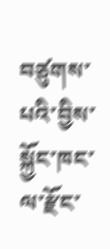བཙུགས་པའི་བྱིས་སྐྱོང་ཁང་ལ་རྫོང་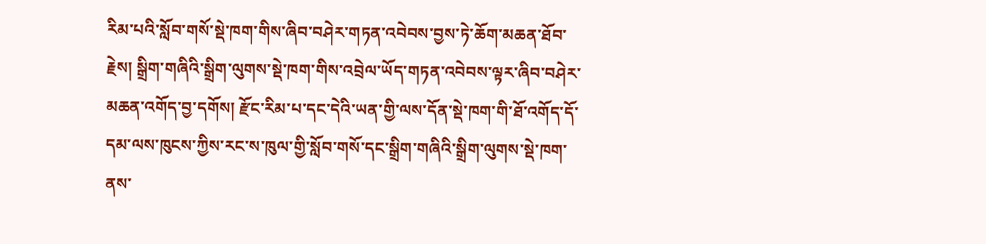རིམ་པའི་སློབ་གསོ་སྡེ་ཁག་གིས་ཞིབ་བཤེར་གཏན་འབེབས་བྱས་ཏེ་ཆོག་མཆན་ཐོབ་རྗེས། སྒྲིག་གཞིའི་སྒྲིག་ལུགས་སྡེ་ཁག་གིས་འབྲེལ་ཡོད་གཏན་འབེབས་ལྟར་ཞིབ་བཤེར་མཆན་འགོད་བྱ་དགོས། རྫོང་རིམ་པ་དང་དེའི་ཡན་གྱི་ལས་དོན་སྡེ་ཁག་གི་ཐོ་འགོད་དོ་དམ་ལས་ཁུངས་ཀྱིས་རང་ས་ཁུལ་གྱི་སློབ་གསོ་དང་སྒྲིག་གཞིའི་སྒྲིག་ལུགས་སྡེ་ཁག་ནས་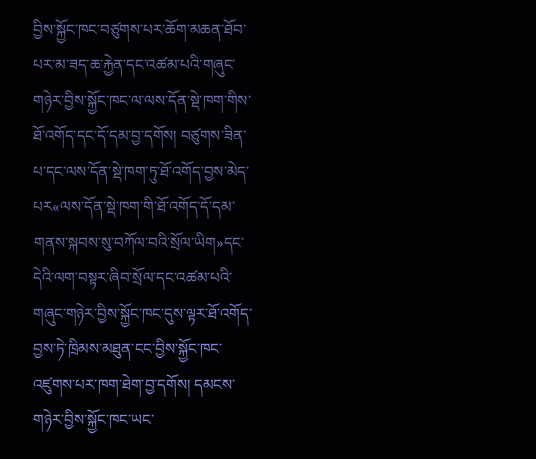བྱིས་སྐྱོང་ཁང་བཙུགས་པར་ཆོག་མཆན་ཐོབ་པར་མ་ཟད་ཆ་རྐྱེན་དང་འཚམ་པའི་གཞུང་གཉེར་བྱིས་སྐྱོང་ཁང་ལ་ལས་དོན་སྡེ་ཁག་གིས་ཐོ་འགོད་དང་དོ་དམ་བྱ་དགོས། བཙུགས་ཟིན་པ་དང་ལས་དོན་སྡེ་ཁག་ཏུ་ཐོ་འགོད་བྱས་མེད་པར«ལས་དོན་སྡེ་ཁག་གི་ཐོ་འགོད་དོ་དམ་གནས་སྐབས་སུ་བཀོལ་བའི་སྲོལ་ཡིག»དང་དེའི་ལག་བསྟར་ཞིབ་སྲོལ་དང་འཚམ་པའི་གཞུང་གཉེར་བྱིས་སྐྱོང་ཁང་དུས་ལྟར་ཐོ་འགོད་བྱས་ཏེ་ཁྲིམས་མཐུན་ངང་བྱིས་སྐྱོང་ཁང་འཛུགས་པར་ཁག་ཐེག་བྱ་དགོས། དམངས་གཉེར་བྱིས་སྐྱོང་ཁང་ཡང་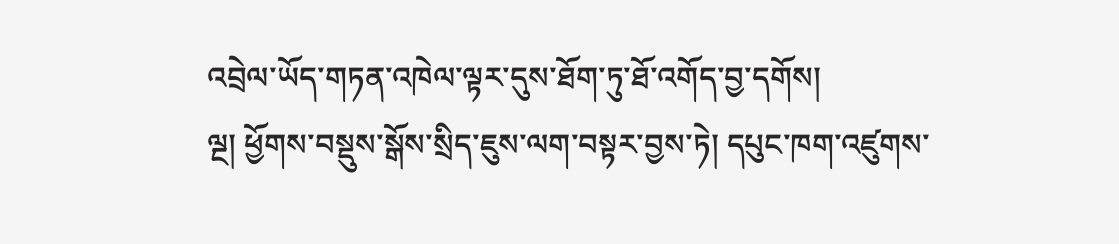འབྲེལ་ཡོད་གཏན་འཁེལ་ལྟར་དུས་ཐོག་ཏུ་ཐོ་འགོད་བྱ་དགོས།
ལྔ། ཕྱོགས་བསྡུས་སྒོས་སྲིད་ཇུས་ལག་བསྟར་བྱས་ཏེ། དཔུང་ཁག་འཛུགས་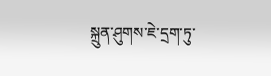སྐྲུན་ཤུགས་ཇེ་དྲག་ཏུ་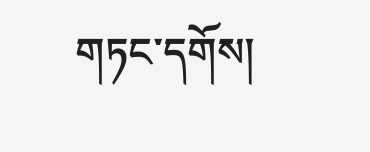གཏང་དགོས།